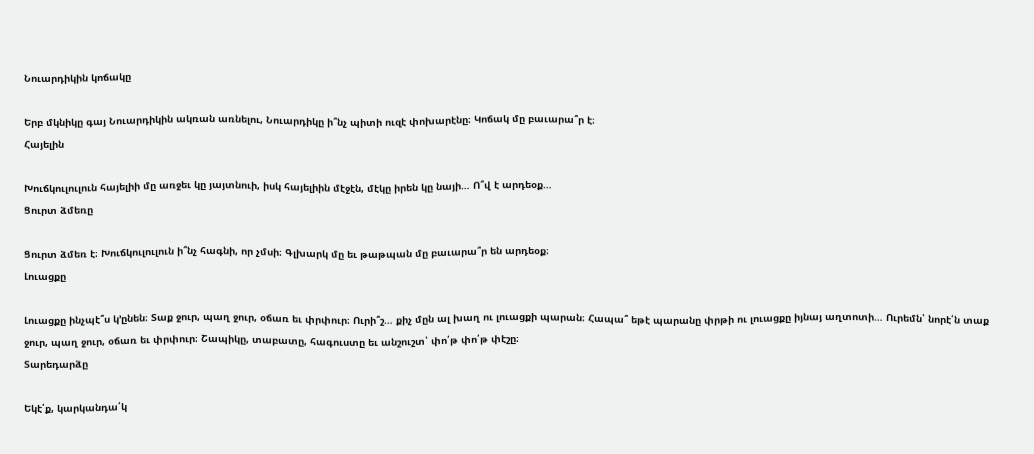Նուարդիկին կոճակը

Երբ մկնիկը գայ Նուարդիկին ակռան առնելու, Նուարդիկը ի՞նչ պիտի ուզէ փոխարէնը։ Կոճակ մը բաւարա՞ր է։
Հայելին

Խուճկուլուլուն հայելիի մը առջեւ կը յայտնուի, իսկ հայելիին մէջէն, մէկը իրեն կը նայի… Ո՞վ է արդեօք…
Ցուրտ ձմեռը

Ցուրտ ձմեռ է։ Խուճկուլուլուն ի՞նչ հագնի, որ չմսի։ Գլխարկ մը եւ թաթպան մը բաւարա՞ր են արդեօք։
Լուացքը

Լուացքը ինչպէ՞ս կ՚ընեն։ Տաք ջուր, պաղ ջուր, օճառ եւ փրփուր։ Ուրի՞շ… քիչ մըն ալ խաղ ու լուացքի պարան։ Հապա՞ եթէ պարանը փրթի ու լուացքը իյնայ աղտոտի… Ուրեմն՝ նորէ՛ն տաք ջուր, պաղ ջուր, օճառ եւ փրփուր։ Շապիկը, տաբատը, հագուստը եւ անշուշտ՝ փո՛թ փո՛թ փէշը։
Տարեդարձը

Եկէ՛ք, կարկանդա՛կ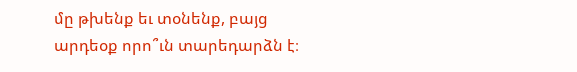մը թխենք եւ տօնենք, բայց արդեօք որո՞ւն տարեդարձն է։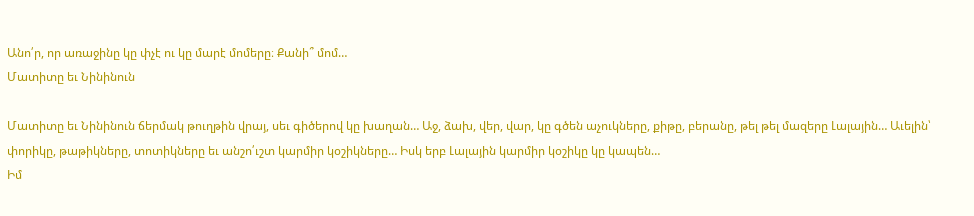Անո՛ր, որ առաջինը կը փչէ ու կը մարէ մոմերը։ Քանի՞ մոմ…
Մատիտը եւ Նինինուն

Մատիտը եւ Նինինուն ճերմակ թուղթին վրայ, սեւ գիծերով կը խաղան… Աջ, ձախ, վեր, վար, կը գծեն աչուկները, քիթը, բերանը, թել թել մազերը Լալային… Աւելին՝ փորիկը, թաթիկները, տոտիկները եւ անշո՛ւշտ կարմիր կօշիկները… Իսկ երբ Լալային կարմիր կօշիկը կը կապեն…
Իմ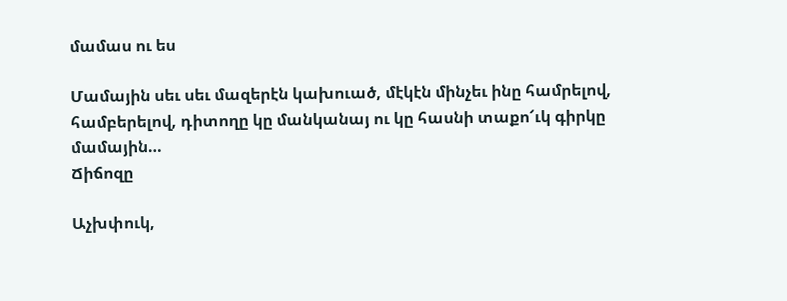մամաս ու ես

Մամային սեւ սեւ մազերէն կախուած, մէկէն մինչեւ ինը համրելով, համբերելով, դիտողը կը մանկանայ ու կը հասնի տաքո՜ւկ գիրկը մամային…
Ճիճոզը

Աչխփուկ,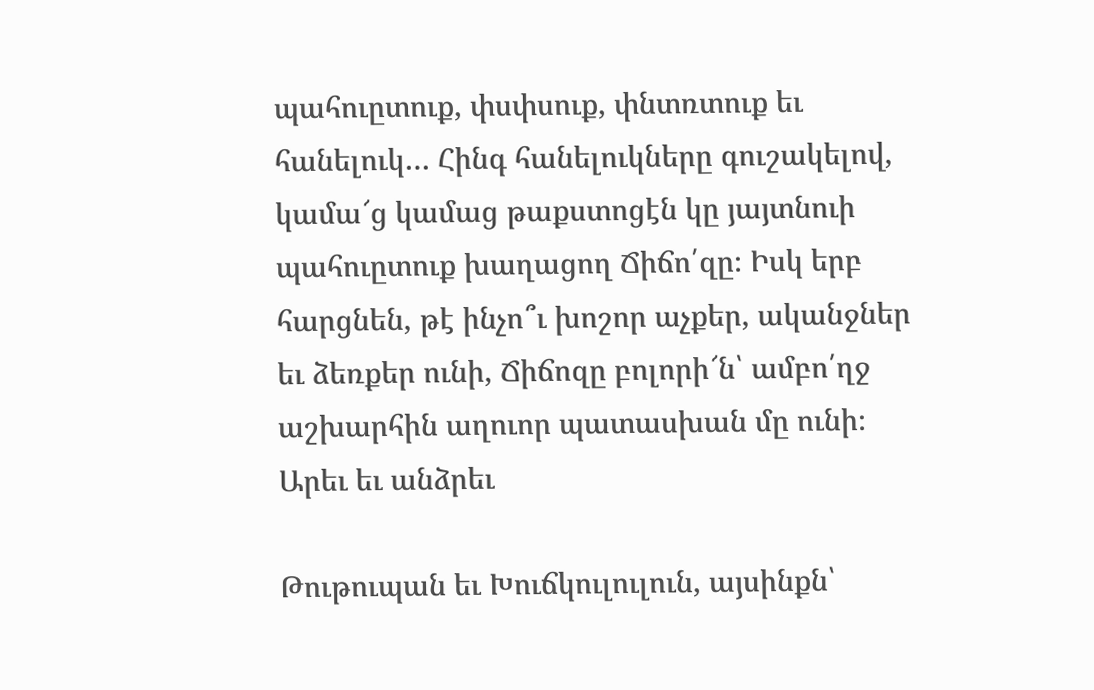պահուըտուք, փսփսուք, փնտռտուք եւ հանելուկ… Հինգ հանելուկները գուշակելով, կամա՜ց կամաց թաքստոցէն կը յայտնուի պահուըտուք խաղացող Ճիճո՛զը։ Իսկ երբ հարցնեն, թէ ինչո՞ւ խոշոր աչքեր, ականջներ եւ ձեռքեր ունի, Ճիճոզը բոլորի՜ն՝ ամբո՛ղջ աշխարհին աղուոր պատասխան մը ունի։
Արեւ եւ անձրեւ

Թութուպան եւ Խուճկուլուլուն, այսինքն՝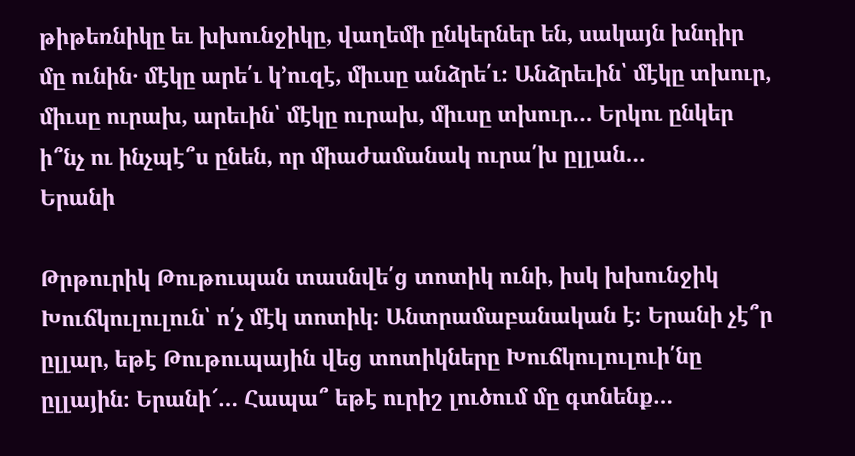թիթեռնիկը եւ խխունջիկը, վաղեմի ընկերներ են, սակայն խնդիր մը ունին․ մէկը արե՛ւ կ՚ուզէ, միւսը անձրե՛ւ։ Անձրեւին՝ մէկը տխուր, միւսը ուրախ, արեւին՝ մէկը ուրախ, միւսը տխուր… Երկու ընկեր ի՞նչ ու ինչպէ՞ս ընեն, որ միաժամանակ ուրա՛խ ըլլան…
Երանի

Թրթուրիկ Թութուպան տասնվե՛ց տոտիկ ունի, իսկ խխունջիկ Խուճկուլուլուն՝ ո՛չ մէկ տոտիկ։ Անտրամաբանական է։ Երանի չէ՞ր ըլլար, եթէ Թութուպային վեց տոտիկները Խուճկուլուլուի՛նը ըլլային։ Երանի՜… Հապա՞ եթէ ուրիշ լուծում մը գտնենք…